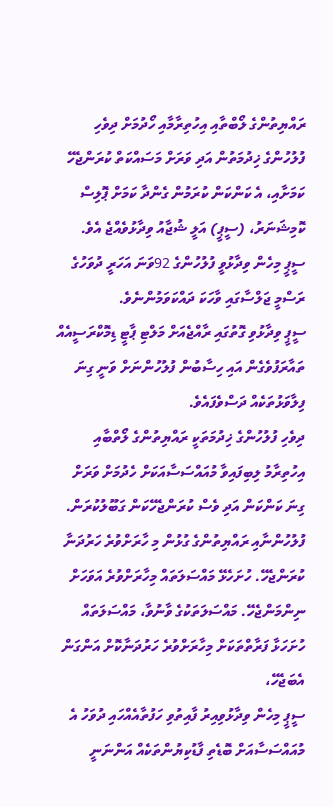ރައްޔިތުންގެ ލޯބްތާއި އިހުތިރާމާއި ހޯދުމަށް ދިވެހި ފުލުހުންގެ ޚިދުމަތުން އަދި ވަރަށް މަސައްކަތް ކުރަންޖެހޭ ކަމަށާއި، އެ ކަންކަން ކުރަމުން ގެންދާ ކަމަށް ޕޮލިސް ކޮމިޝަނަރު، (ސީޕީ) އަލީ ޝުޖާއު ވިދާޅުވެއްޖެ އެވެ.
ސީޕީ މިހެން ވިދާޅުވީ ފުލުހުންގެ 92ވަނަ އަހަރީ ދުވަހުގެ ރަސްމީ ޖަލްސާގައި ވާހަކަ ދައްކަވަމުންނެވެ.
ސީޕީ ވިދާޅުވި ގޮތުގައި ރާއްޖެއަށް މަލްޓި ޕާޓީ ޑިމޮކްރަސީއެއް ތައާރަފުވެގެން އައި ހިސާބުން ފުލުހުންނަށް ވަނީ ގިނަ ފިލާވަޅުތަކެއް ދަސްވެފައެވެ.
ދިވެހި ފުލުހުންގެ ޚިދުމަތަކީ ރައްޔިތުންގެ ލޯތްބާއި އިހުތިރާމު ލިބިފައިވާ މުއައްސަސާއަކަށް ހެދުމަށް ވަރަށް ގިނަ ކަންކަން އަދި ވެސް ކުރަންޖެހޭކަން ގަބޫލުކުރަން. ފުލުހުންނާއި ރައްޔިތުންގެ ގުޅުން މި ހާރަށްވުރެ ހަރުދަނާ ކުރަންޖެހޭ. ހުށަހެޅޭ މައްސަލަތައް މިހާރަށްވުރެ އަވަހަށް ނިންމަންޖެހޭ. މައްސަލަތަކުގެ ވާނުވާ، މައްސަލަތައް ހުށަހަޅާ ފަރާތްތަކަށް މިހާރަށްވުރެ ހަރުދަނާކޮށް އަންގަން އެބަޖެހޭ،
ސީޕީ މިހެން ވިދާޅުވިއިރު ފާއިތުވި ހަފުތާއެއްހައި ދުވަހު އެ މުއައްސަސާއަށް ބޮޑެތި ފާޑުކިޔުންތަކެއް އަންނަނީ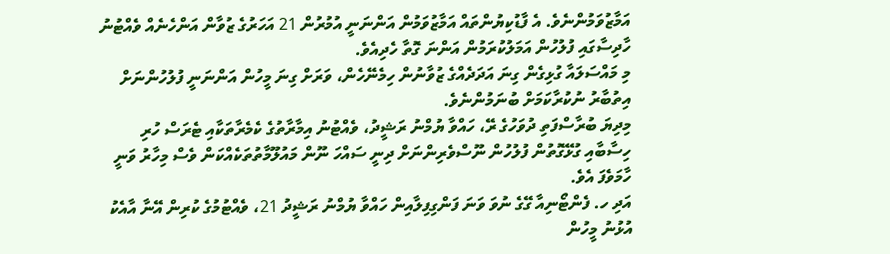އަމާޒުވަމުންނެވެ. އެ ފާޑުކިޔުންތައް އަމާޒުވަމުން އަންނަނީ އުމުރުން 21 އަހަރުގެ ޒުވާން އަންހެނެއް ވެއްޓުނު ހާދިސާގައި ފުލުހުން އަމަލުކުރަމުން އަންނަ ގޮތާ ހެދިއެވެ.
މި މައްސަލައާ ގުޅިގެން ގިނަ އަދަދެއްގެ ޒުވާނުން ހިމެނޭހެން، ވަރަށް ގިނަ މީހުން އަންނަނީ ފުލުހުންނަށް އިތުބާރު ނުކުރާކަމަށް ބުނަމުންނެވެ.
މިދިޔަ ބުރާސްފަތި ދުވަހުގެ ރޭ، ހައްވާ ޔުމްނު ރަޝީދު، ވެއްޓުނު އިމާރާތުގެ ކެމެރާތަކާއި ޓެރަސް ހުރި ހިސާބާއި ގުޅޭގޮތުން ފުލުހުން ނޫސްވެރިންނަށް ދިނީ ސައްހަ ނޫން މައުލޫމާތުތަކެއްކަން ވެސް މިހާރު ވަނީ ހާމަވެފަ އެވެ.
އަދި ހ. ފެންޓޯނިއާ ގޭގެ ނުވަ ވަނަ ފަންގިފިލާއިން ހައްވާ ޔުމްނު ރަޝީދު 21، ވެއްޓުމުގެ ކުރިން އޭނާ އާއެކު އުޅުނު މީހުން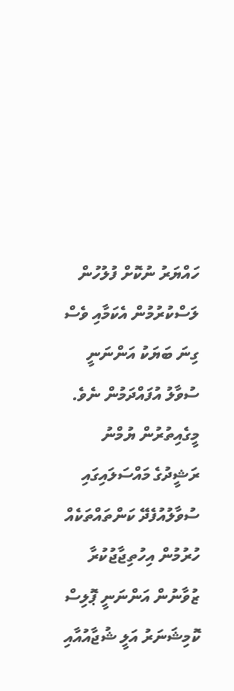ހައްޔަރު ނުކޮށް ފުލުހުން ލަސްކުރުމުން އެކަމާއި ވެސް ގިނަ ބަޔަކު އަންނަނީ ސުވާލު އުފައްދަމުން ނެވެ.
މީގެއިތުރުން ޔުމްނު ރަޝީދުގެ މައްސަލައިގައި ސުވާލުއުފެދޭ ކަންތައްތަކެއް ހުރުމުން އިހުތިޖާޖުކުރާ ޒުވާނުން އަންނަނީ ޕޮލިސް ކޮމިޝަނަރު އަލީ ޝުޖާއުއާއި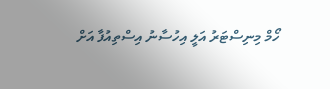ހޯމް މިނިސްޓަރު އަލީ އިހުސާނު އިސްތިއުފާ އަށް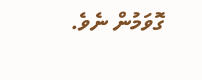ގޮވަމުން ނެވެ.